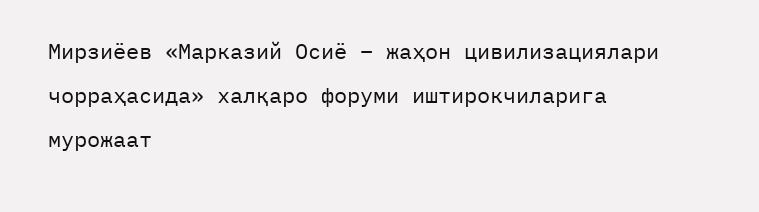Мирзиёев «Марказий Осиё – жаҳон цивилизациялари чорраҳасида» халқаро форуми иштирокчиларига мурожаат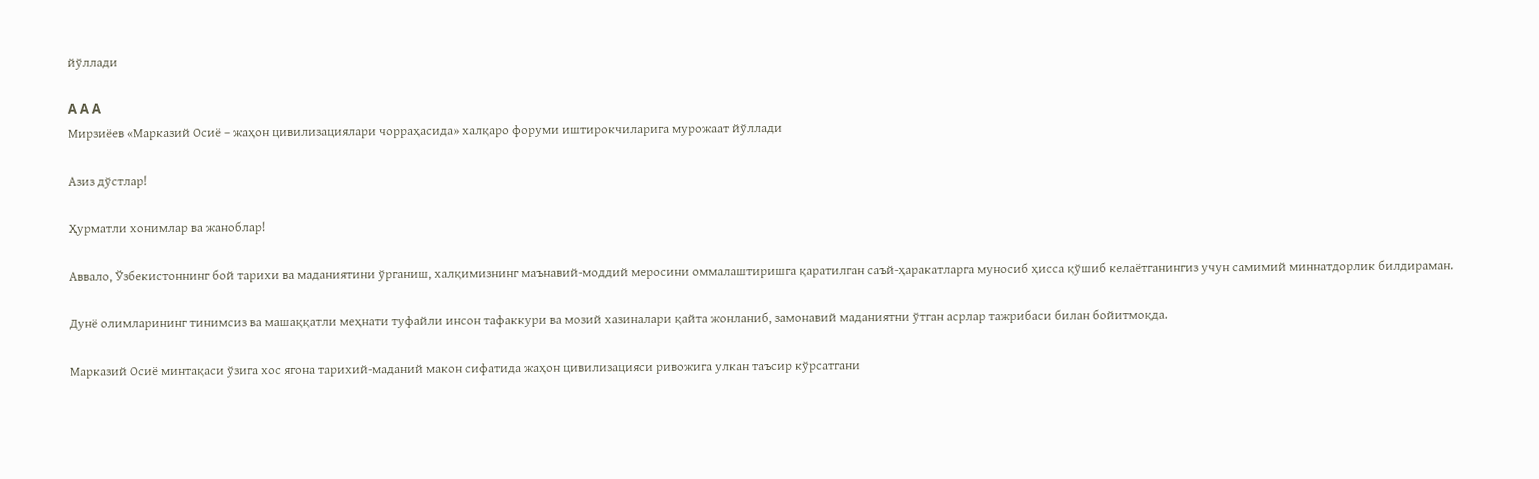йўллади

A A A
Мирзиёев «Марказий Осиё – жаҳон цивилизациялари чорраҳасида» халқаро форуми иштирокчиларига мурожаат йўллади

Азиз дўстлар!

Ҳурматли хонимлар ва жаноблар!

Аввало, Ўзбекистоннинг бой тарихи ва маданиятини ўрганиш, халқимизнинг маънавий-моддий меросини оммалаштиришга қаратилган саъй-ҳаракатларга муносиб ҳисса қўшиб келаётганингиз учун самимий миннатдорлик билдираман.

Дунё олимларининг тинимсиз ва машаққатли меҳнати туфайли инсон тафаккури ва мозий хазиналари қайта жонланиб, замонавий маданиятни ўтган асрлар тажрибаси билан бойитмоқда.

Марказий Осиё минтақаси ўзига хос ягона тарихий-маданий макон сифатида жаҳон цивилизацияси ривожига улкан таъсир кўрсатгани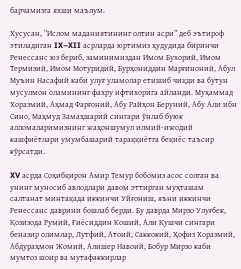барчамизга яхши маълум.

Хусусан, “Ислом маданиятининг олтин асри” деб эътироф этиладиган IX–XII асрларда юртимиз ҳудудида биринчи Ренессанс юз бериб, заминимиздан Имом Бухорий, Имом Термизий, Имом Мотуридий, Бурҳониддин Марғиноний, Абул Муъин Насафий каби улуғ уламолар етишиб чиқди ва бутун мусулмон оламининг фахру ифтихорига айланди. Муҳаммад Хоразмий, Аҳмад Фарғоний, Абу Райҳон Беруний, Абу Али ибн Сино, Маҳмуд Замаҳшарий сингари ўнлаб буюк алломаларимизнинг жаҳоншумул илмий-ижодий кашфиётлари умумбашарий тараққиётга беқиёс таъсир кўрсатди.

XV асрда Соҳибқирон Амир Темур бобомиз асос солган ва унинг муносиб авлодлари давом эттирган муҳташам салтанат минтақада иккинчи Уйғониш, яъни иккинчи Ренессанс даврини бошлаб берди. Бу даврда Мирзо Улуғбек, Қозизода Румий, Ғиёсиддин Коший, Али Қушчи сингари беназир олимлар, Лутфий, Атоий, Саккокий, Ҳофиз Хоразмий, Абдураҳмон Жомий, Алишер Навоий, Бобур Мирзо каби мумтоз шоир ва мутафаккирлар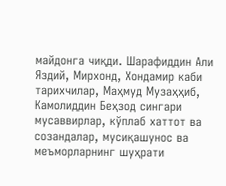майдонга чиқди. Шарафиддин Али Яздий, Мирхонд, Хондамир каби тарихчилар, Маҳмуд Музаҳҳиб, Камолиддин Беҳзод сингари мусаввирлар, кўплаб хаттот ва созандалар, мусиқашунос ва меъморларнинг шуҳрати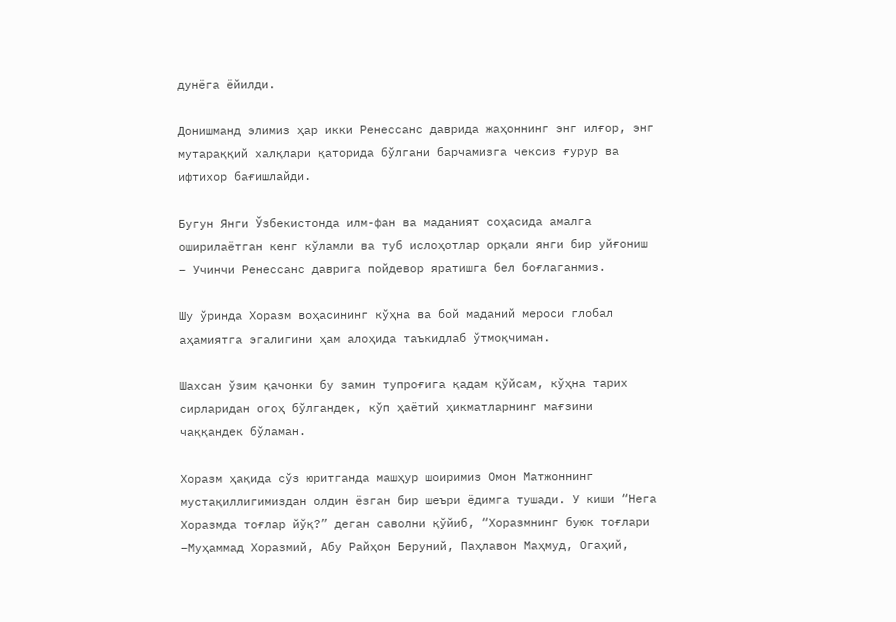дунёга ёйилди.

Донишманд элимиз ҳар икки Ренессанс даврида жаҳоннинг энг илғор, энг мутараққий халқлари қаторида бўлгани барчамизга чексиз ғурур ва ифтихор бағишлайди.

Бугун Янги Ўзбекистонда илм-фан ва маданият соҳасида амалга оширилаётган кенг кўламли ва туб ислоҳотлар орқали янги бир уйғониш – Учинчи Ренессанс даврига пойдевор яратишга бел боғлаганмиз.

Шу ўринда Хоразм воҳасининг кўҳна ва бой маданий мероси глобал аҳамиятга эгалигини ҳам алоҳида таъкидлаб ўтмоқчиман.

Шахсан ўзим қачонки бу замин тупроғига қадам қўйсам, кўҳна тарих сирларидан огоҳ бўлгандек, кўп ҳаётий ҳикматларнинг мағзини чаққандек бўламан.

Хоразм ҳақида сўз юритганда машҳур шоиримиз Омон Матжоннинг мустақиллигимиздан олдин ёзган бир шеъри ёдимга тушади. У киши “Нега Хоразмда тоғлар йўқ?” деган саволни қўйиб, “Хоразмнинг буюк тоғлари –Муҳаммад Хоразмий, Абу Райҳон Беруний, Паҳлавон Маҳмуд, Огаҳий,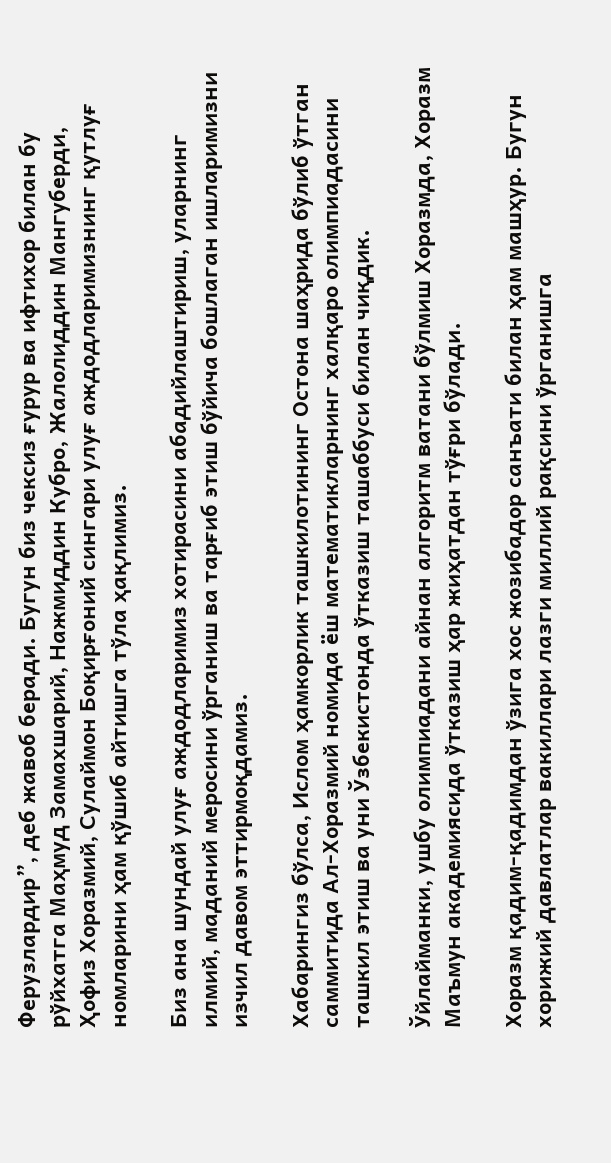Ферузлардир”, деб жавоб беради. Бугун биз чексиз ғурур ва ифтихор билан бу рўйхатга Маҳмуд Замахшарий, Нажмиддин Кубро, Жалолиддин Мангуберди, Ҳофиз Хоразмий, Сулаймон Боқирғоний сингари улуғ аждодларимизнинг қутлуғ номларини ҳам қўшиб айтишга тўла ҳақлимиз.

Биз ана шундай улуғ аждодларимиз хотирасини абадийлаштириш, уларнинг илмий, маданий меросини ўрганиш ва тарғиб этиш бўйича бошлаган ишларимизни изчил давом эттирмоқдамиз.

Хабарингиз бўлса, Ислом ҳамкорлик ташкилотининг Остона шаҳрида бўлиб ўтган саммитида Ал-Хоразмий номида ёш математикларнинг халқаро олимпиадасини ташкил этиш ва уни Ўзбекистонда ўтказиш ташаббуси билан чиқдик.

Ўйлайманки, ушбу олимпиадани айнан алгоритм ватани бўлмиш Хоразмда, Хоразм Маъмун академиясида ўтказиш ҳар жиҳатдан тўғри бўлади.

Хоразм қадим-қадимдан ўзига хос жозибадор санъати билан ҳам машҳур. Бугун хорижий давлатлар вакиллари лазги миллий рақсини ўрганишга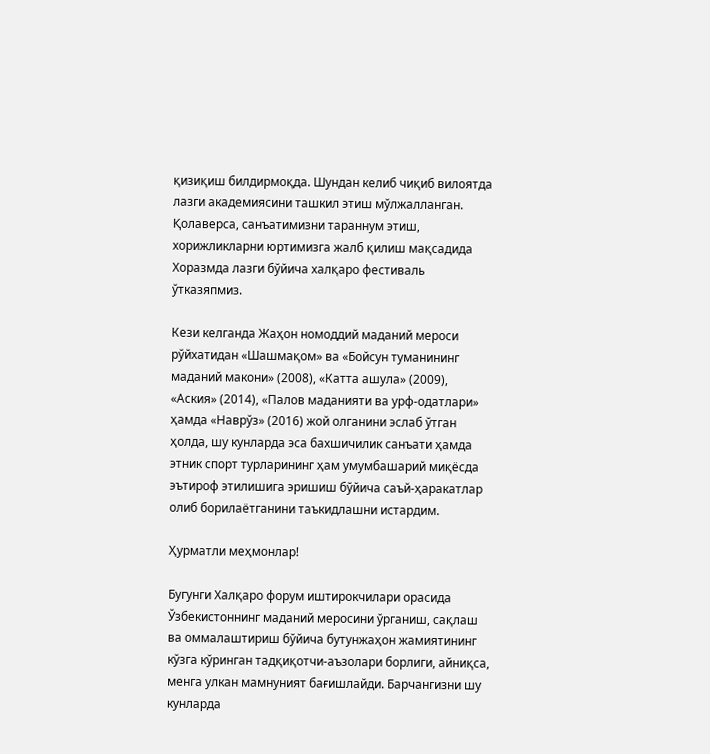қизиқиш билдирмоқда. Шундан келиб чиқиб вилоятда лазги академиясини ташкил этиш мўлжалланган. Қолаверса, санъатимизни тараннум этиш, хорижликларни юртимизга жалб қилиш мақсадида Хоразмда лазги бўйича халқаро фестиваль ўтказяпмиз.

Кези келганда Жаҳон номоддий маданий мероси рўйхатидан «Шашмақом» ва «Бойсун туманининг маданий макони» (2008), «Катта ашула» (2009), «Аския» (2014), «Палов маданияти ва урф-одатлари» ҳамда «Наврўз» (2016) жой олганини эслаб ўтган ҳолда, шу кунларда эса бахшичилик санъати ҳамда этник спорт турларининг ҳам умумбашарий миқёсда эътироф этилишига эришиш бўйича саъй-ҳаракатлар олиб борилаётганини таъкидлашни истардим.

Ҳурматли меҳмонлар!

Бугунги Халқаро форум иштирокчилари орасида Ўзбекистоннинг маданий меросини ўрганиш, сақлаш ва оммалаштириш бўйича бутунжаҳон жамиятининг кўзга кўринган тадқиқотчи-аъзолари борлиги, айниқса, менга улкан мамнуният бағишлайди. Барчангизни шу кунларда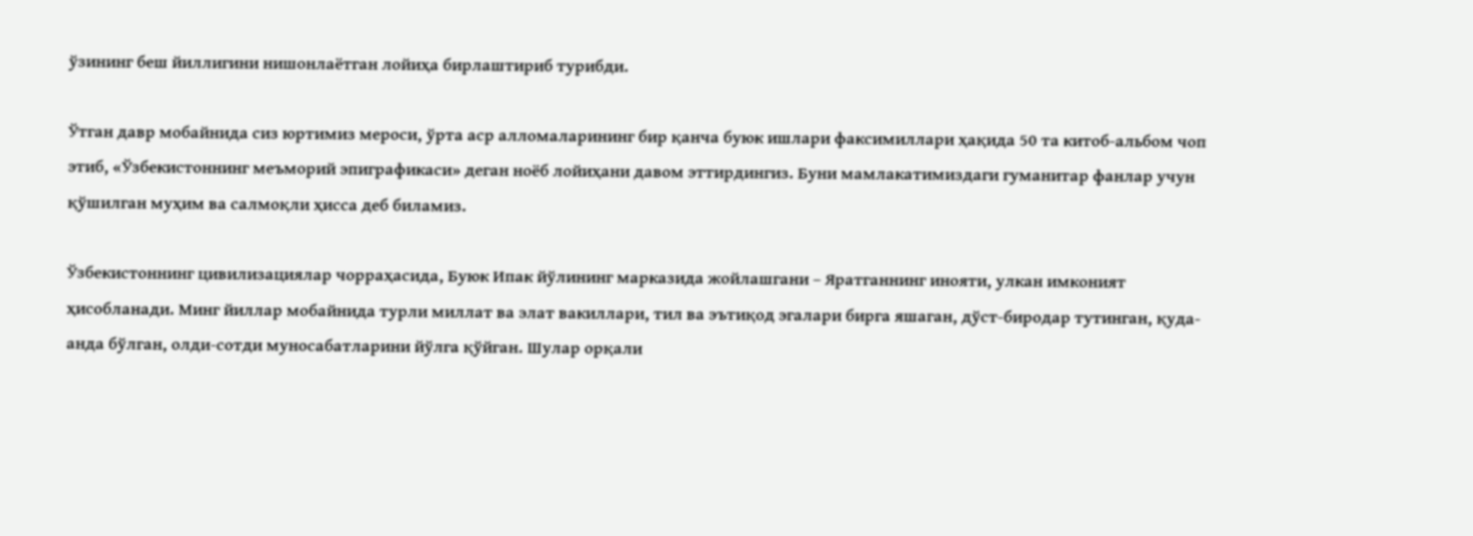ўзининг беш йиллигини нишонлаётган лойиҳа бирлаштириб турибди.

Ўтган давр мобайнида сиз юртимиз мероси, ўрта аср алломаларининг бир қанча буюк ишлари факсимиллари ҳақида 50 та китоб-альбом чоп этиб, «Ўзбекистоннинг меъморий эпиграфикаси» деган ноёб лойиҳани давом эттирдингиз. Буни мамлакатимиздаги гуманитар фанлар учун қўшилган муҳим ва салмоқли ҳисса деб биламиз.

Ўзбекистоннинг цивилизациялар чорраҳасида, Буюк Ипак йўлининг марказида жойлашгани – Яратганнинг инояти, улкан имконият ҳисобланади. Минг йиллар мобайнида турли миллат ва элат вакиллари, тил ва эътиқод эгалари бирга яшаган, дўст-биродар тутинган, қуда-анда бўлган, олди-сотди муносабатларини йўлга қўйган. Шулар орқали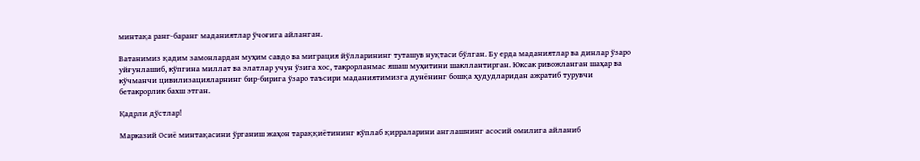минтақа ранг-баранг маданиятлар ўчоғига айланган.

Ватанимиз қадим замонлардан муҳим савдо ва миграция йўлларининг туташув нуқтаси бўлган. Бу ерда маданиятлар ва динлар ўзаро уйғунлашиб, кўпгина миллат ва элатлар учун ўзига хос, такрорланмас яшаш муҳитини шакллантирган. Юксак ривожланган шаҳар ва кўчманчи цивилизацияларнинг бир-бирига ўзаро таъсири маданиятимизга дунёнинг бошқа ҳудудларидан ажратиб турувчи бетакрорлик бахш этган.

Қадрли дўстлар!

Марказий Осиё минтақасини ўрганиш жаҳон тараққиётининг кўплаб қирраларини англашнинг асосий омилига айланиб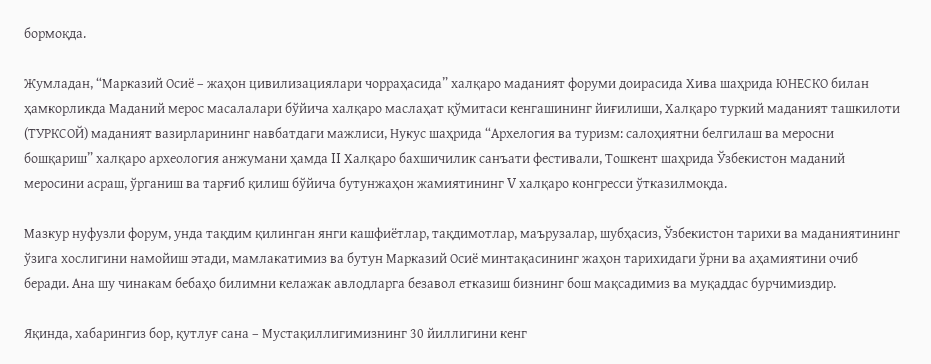бормоқда.

Жумладан, “Марказий Осиё – жаҳон цивилизациялари чорраҳасида” халқаро маданият форуми доирасида Хива шаҳрида ЮНЕСКО билан ҳамкорликда Маданий мерос масалалари бўйича халқаро маслаҳат қўмитаси кенгашининг йиғилиши, Халқаро туркий маданият ташкилоти (ТУРКСОЙ) маданият вазирларининг навбатдаги мажлиси, Нукус шаҳрида “Архелогия ва туризм: салоҳиятни белгилаш ва меросни бошқариш” халқаро археология анжумани ҳамда II Халқаро бахшичилик санъати фестивали, Тошкент шаҳрида Ўзбекистон маданий меросини асраш, ўрганиш ва тарғиб қилиш бўйича бутунжаҳон жамиятининг V халқаро конгресси ўтказилмоқда.

Мазкур нуфузли форум, унда тақдим қилинган янги кашфиётлар, тақдимотлар, маърузалар, шубҳасиз, Ўзбекистон тарихи ва маданиятининг ўзига хослигини намойиш этади, мамлакатимиз ва бутун Марказий Осиё минтақасининг жаҳон тарихидаги ўрни ва аҳамиятини очиб беради. Ана шу чинакам бебаҳо билимни келажак авлодларга безавол етказиш бизнинг бош мақсадимиз ва муқаддас бурчимиздир.

Яқинда, хабарингиз бор, қутлуғ сана – Мустақиллигимизнинг 30 йиллигини кенг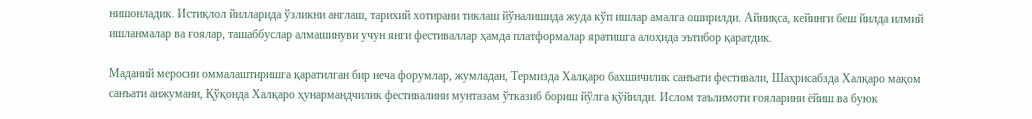нишонладик. Истиқлол йилларида ўзликни англаш, тарихий хотирани тиклаш йўналишида жуда кўп ишлар амалга оширилди. Айниқса, кейинги беш йилда илмий ишланмалар ва ғоялар, ташаббуслар алмашинуви учун янги фестиваллар ҳамда платформалар яратишга алоҳида эътибор қаратдик.

Маданий меросни оммалаштиришга қаратилган бир неча форумлар, жумладан, Термизда Халқаро бахшичилик санъати фестивали, Шаҳрисабзда Халқаро мақом санъати анжумани, Қўқонда Халқаро ҳунармандчилик фестивалини мунтазам ўтказиб бориш йўлга қўйилди. Ислом таълимоти ғояларини ёйиш ва буюк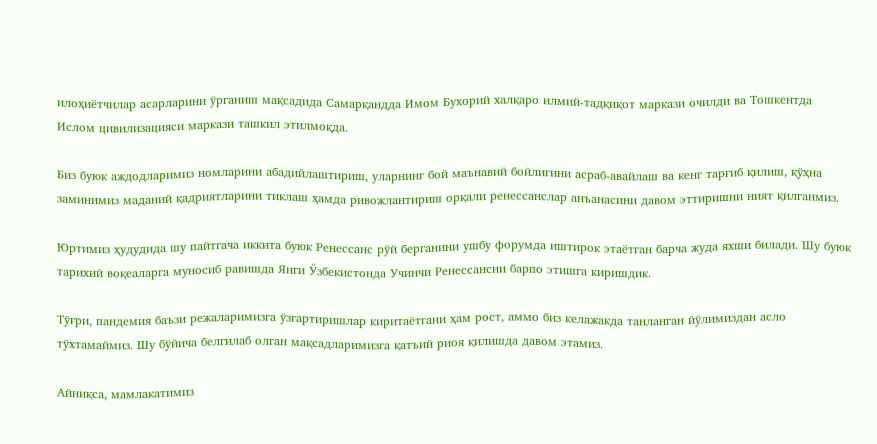илоҳиётчилар асарларини ўрганиш мақсадида Самарқандда Имом Бухорий халқаро илмий-тадқиқот маркази очилди ва Тошкентда Ислом цивилизацияси маркази ташкил этилмоқда.

Биз буюк аждодларимиз номларини абадийлаштириш, уларнинг бой маънавий бойлигини асраб-авайлаш ва кенг тарғиб қилиш, қўҳна заминимиз маданий қадриятларини тиклаш ҳамда ривожлантириш орқали ренессанслар анъанасини давом эттиришни ният қилганмиз.

Юртимиз ҳудудида шу пайтгача иккита буюк Ренессанс рўй берганини ушбу форумда иштирок этаётган барча жуда яхши билади. Шу буюк тарихий воқеаларга муносиб равишда Янги Ўзбекистонда Учинчи Ренессансни барпо этишга киришдик.

Тўғри, пандемия баъзи режаларимизга ўзгартиришлар киритаётгани ҳам рост, аммо биз келажакда танланган йўлимиздан асло тўхтамаймиз. Шу бўйича белгилаб олган мақсадларимизга қатъий риоя қилишда давом этамиз.

Айниқса, мамлакатимиз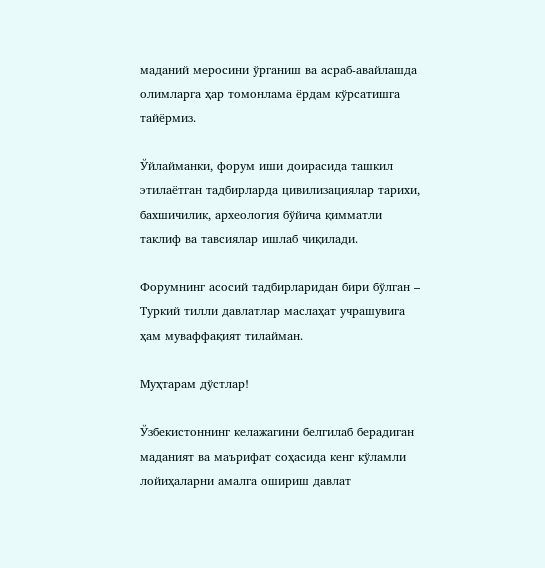маданий меросини ўрганиш ва асраб-авайлашда олимларга ҳар томонлама ёрдам кўрсатишга тайёрмиз.

Ўйлайманки, форум иши доирасида ташкил этилаётган тадбирларда цивилизациялар тарихи, бахшичилик, археология бўйича қимматли таклиф ва тавсиялар ишлаб чиқилади.

Форумнинг асосий тадбирларидан бири бўлган – Туркий тилли давлатлар маслаҳат учрашувига ҳам муваффақият тилайман.

Муҳтарам дўстлар!

Ўзбекистоннинг келажагини белгилаб берадиган маданият ва маърифат соҳасида кенг кўламли лойиҳаларни амалга ошириш давлат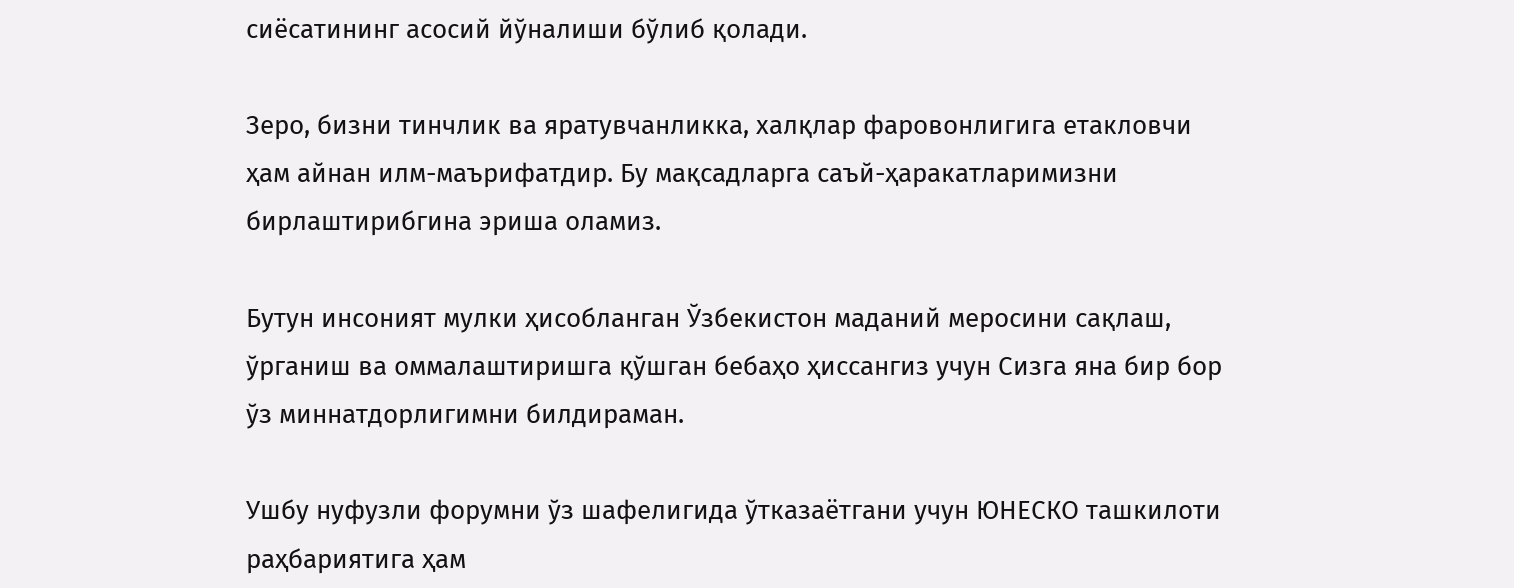сиёсатининг асосий йўналиши бўлиб қолади.

Зеро, бизни тинчлик ва яратувчанликка, халқлар фаровонлигига етакловчи ҳам айнан илм-маърифатдир. Бу мақсадларга саъй-ҳаракатларимизни бирлаштирибгина эриша оламиз.

Бутун инсоният мулки ҳисобланган Ўзбекистон маданий меросини сақлаш, ўрганиш ва оммалаштиришга қўшган бебаҳо ҳиссангиз учун Сизга яна бир бор ўз миннатдорлигимни билдираман.

Ушбу нуфузли форумни ўз шафелигида ўтказаётгани учун ЮНЕСКО ташкилоти раҳбариятига ҳам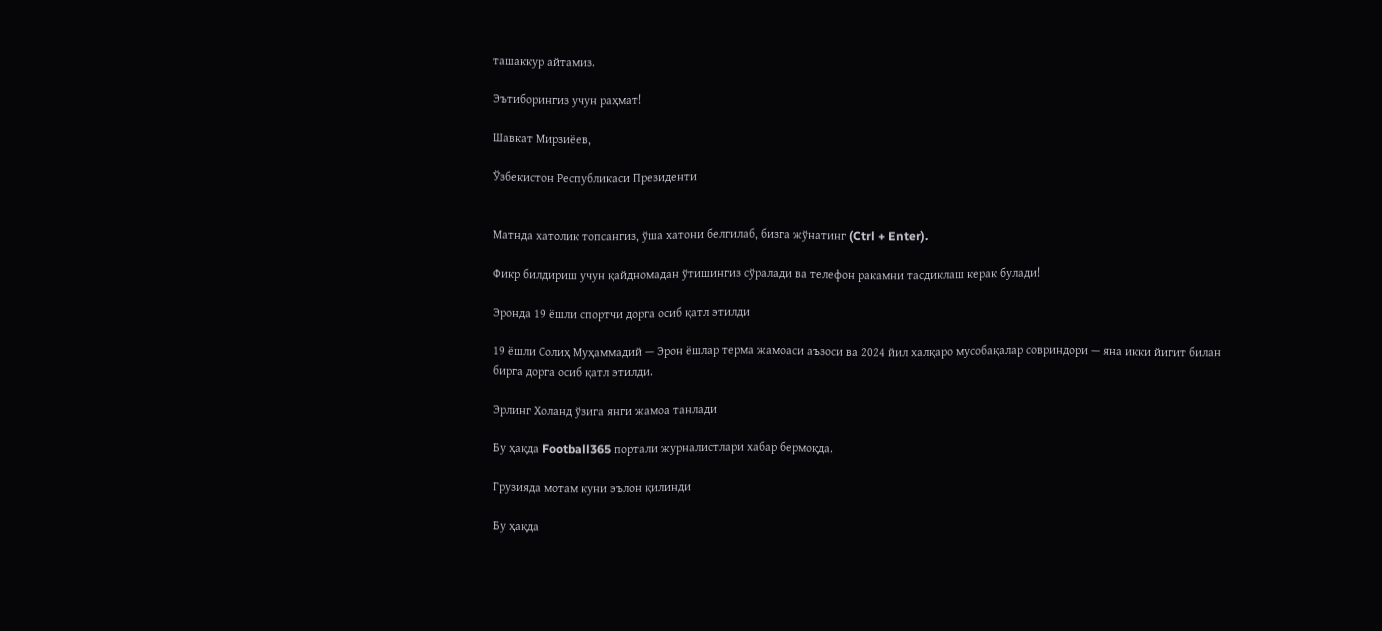ташаккур айтамиз.

Эътиборингиз учун раҳмат!

Шавкат Мирзиёев,

Ўзбекистон Республикаси Президенти


Матнда хатолик топсангиз, ўша хатони белгилаб, бизга жўнатинг (Ctrl + Enter).

Фикр билдириш учун қайдномадан ўтишингиз сўралади ва телефон ракамни тасдиклаш керак булади!

Эронда 19 ёшли спортчи дорга осиб қатл этилди

19 ёшли Солиҳ Муҳаммадий — Эрон ёшлар терма жамоаси аъзоси ва 2024 йил халқаро мусобақалар совриндори — яна икки йигит билан бирга дорга осиб қатл этилди.

Эрлинг Холанд ўзига янги жамоа танлади

Бу ҳақда Football365 портали журналистлари хабар бермоқда.

Грузияда мотам куни эълон қилинди

Бу ҳақда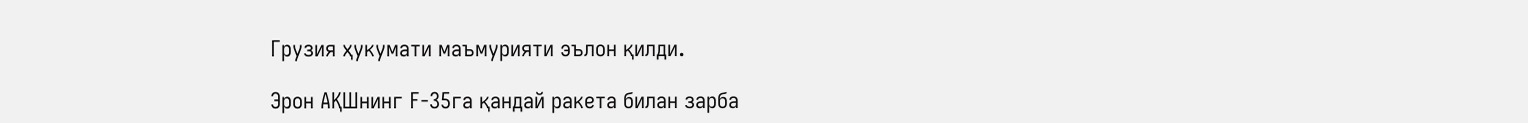Грузия ҳукумати маъмурияти эълон қилди.

Эрон АҚШнинг F-35га қандай ракета билан зарба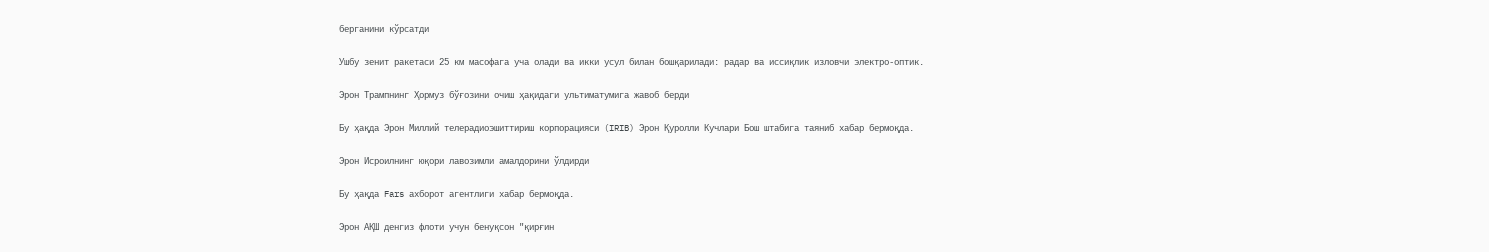берганини кўрсатди

Ушбу зенит ракетаси 25 км масофага уча олади ва икки усул билан бошқарилади: радар ва иссиқлик изловчи электро-оптик.

Эрон Трампнинг Ҳормуз бўғозини очиш ҳақидаги ультиматумига жавоб берди

Бу ҳақда Эрон Миллий телерадиоэшиттириш корпорацияси (IRIB) Эрон Қуролли Кучлари Бош штабига таяниб хабар бермоқда.

Эрон Исроилнинг юқори лавозимли амалдорини ўлдирди

Бу ҳақда Fars ахборот агентлиги хабар бермоқда.

Эрон АҚШ денгиз флоти учун бенуқсон "қирғин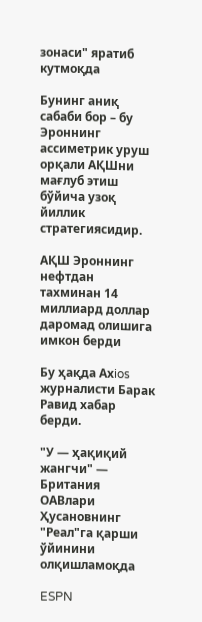зонаси" яратиб кутмоқда

Бунинг аниқ сабаби бор – бу Эроннинг ассиметрик уруш орқали АҚШни мағлуб этиш бўйича узоқ йиллик стратегиясидир.

АҚШ Эроннинг нефтдан тахминан 14 миллиард доллар даромад олишига имкон берди

Бу ҳақда Ахios журналисти Барак Равид хабар берди.

"У — ҳақиқий жангчи" — Британия ОАВлари Ҳусановнинг "Реал"га қарши ўйинини олқишламоқда

ESPN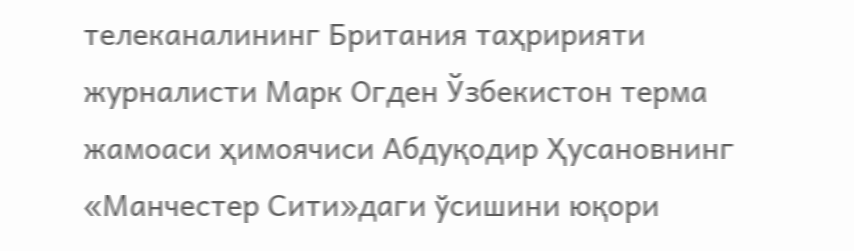телеканалининг Британия таҳририяти журналисти Марк Огден Ўзбекистон терма жамоаси ҳимоячиси Абдуқодир Ҳусановнинг «Манчестер Сити»даги ўсишини юқори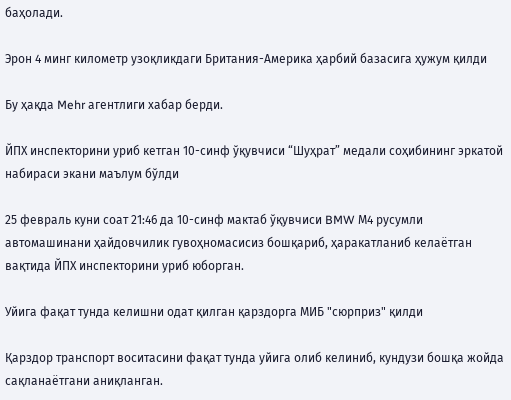баҳолади.

Эрон 4 минг километр узоқликдаги Британия-Америка ҳарбий базасига ҳужум қилди

Бу ҳақда Mehr агентлиги хабар берди.

ЙПХ инспекторини уриб кетган 10-синф ўқувчиси “Шуҳрат” медали соҳибининг эркатой набираси экани маълум бўлди

25 февраль куни соат 21:46 да 10-синф мактаб ўқувчиси BMW М4 русумли автомашинани ҳайдовчилик гувоҳномасисиз бошқариб, ҳаракатланиб келаётган вақтида ЙПХ инспекторини уриб юборган.

Уйига фақат тунда келишни одат қилган қарздорга МИБ "сюрприз" қилди

Қарздор транспорт воситасини фақат тунда уйига олиб келиниб, кундузи бошқа жойда сақланаётгани аниқланган.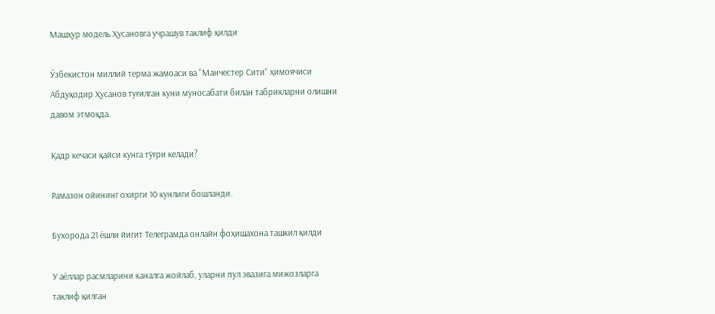Машҳур модель Ҳусановга учрашув таклиф қилди

Ўзбекистон миллий терма жамоаси ва “Манчестер Сити” ҳимоячиси Абдуқодир Ҳусанов туғилган куни муносабати билан табрикларни олишни давом этмоқда.

Қадр кечаси қайси кунга тўғри келади?

Рамазон ойининг охирги 10 кунлиги бошланди.

Бухорода 21 ёшли йигит Телеграмда онлайн фоҳишахона ташкил қилди

У аёллар расмларини каналга жойлаб, уларни пул эвазига мижозларга таклиф қилган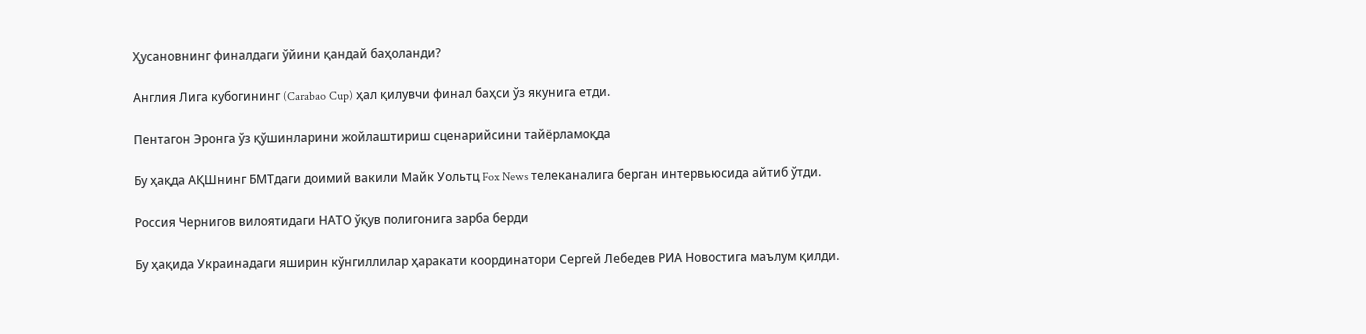Ҳусановнинг финалдаги ўйини қандай баҳоланди?

Англия Лига кубогининг (Carabao Cup) ҳал қилувчи финал баҳси ўз якунига етди.

Пентагон Эронга ўз қўшинларини жойлаштириш сценарийсини тайёрламоқда

Бу ҳақда АҚШнинг БМТдаги доимий вакили Майк Уольтц Fox News телеканалига берган интервьюсида айтиб ўтди.

Россия Чернигов вилоятидаги НАТО ўқув полигонига зарба берди

Бу ҳақида Украинадаги яширин кўнгиллилар ҳаракати координатори Сергей Лебедев РИА Новостига маълум қилди.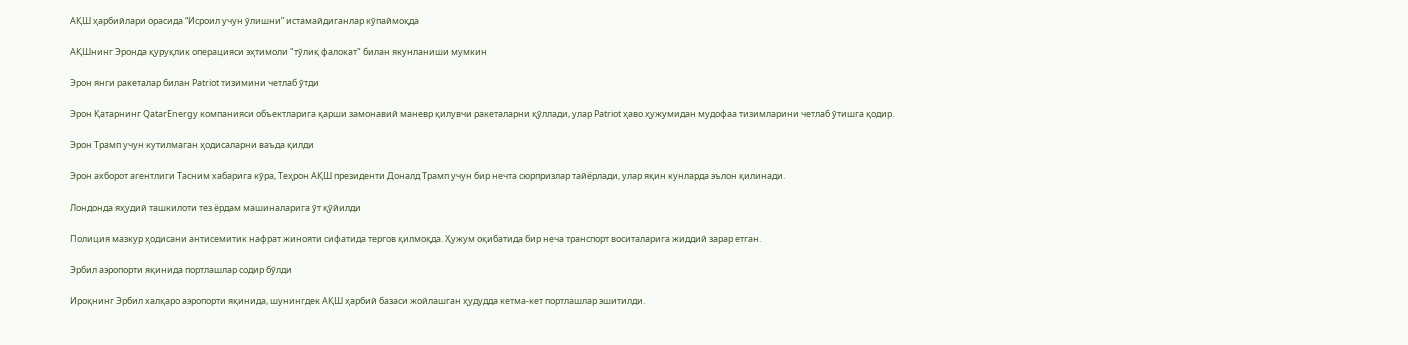АҚШ ҳарбийлари орасида “Исроил учун ўлишни” истамайдиганлар кўпаймоқда

АҚШнинг Эронда қуруқлик операцияси эҳтимоли "тўлиқ фалокат" билан якунланиши мумкин

Эрон янги ракеталар билан Patriot тизимини четлаб ўтди

Эрон Қатарнинг QatarEnergy компанияси объектларига қарши замонавий маневр қилувчи ракеталарни қўллади, улар Patriot ҳаво ҳужумидан мудофаа тизимларини четлаб ўтишга қодир.

Эрон Трамп учун кутилмаган ҳодисаларни ваъда қилди

Эрон ахборот агентлиги Тасним хабарига кўра, Теҳрон АҚШ президенти Доналд Трамп учун бир нечта сюрпризлар тайёрлади, улар яқин кунларда эълон қилинади.

Лондонда яҳудий ташкилоти тез ёрдам машиналарига ўт қўйилди

Полиция мазкур ҳодисани антисемитик нафрат жинояти сифатида тергов қилмоқда. Ҳужум оқибатида бир неча транспорт воситаларига жиддий зарар етган.

Эрбил аэропорти яқинида портлашлар содир бўлди

Ироқнинг Эрбил халқаро аэропорти яқинида, шунингдек АҚШ ҳарбий базаси жойлашган ҳудудда кетма-кет портлашлар эшитилди.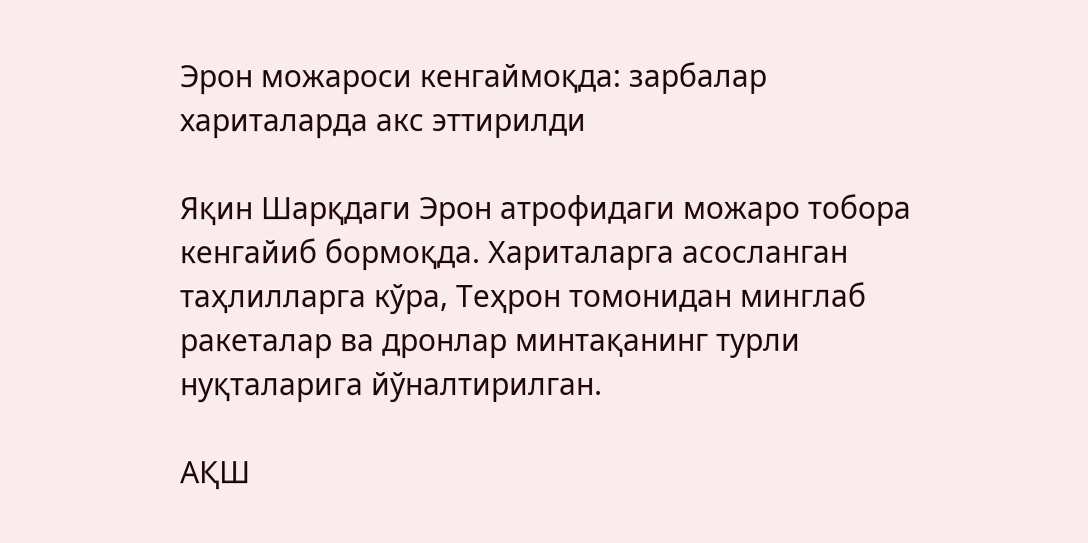Эрон можароси кенгаймоқда: зарбалар хариталарда акс эттирилди

Яқин Шарқдаги Эрон атрофидаги можаро тобора кенгайиб бормоқда. Хариталарга асосланган таҳлилларга кўра, Теҳрон томонидан минглаб ракеталар ва дронлар минтақанинг турли нуқталарига йўналтирилган.

АҚШ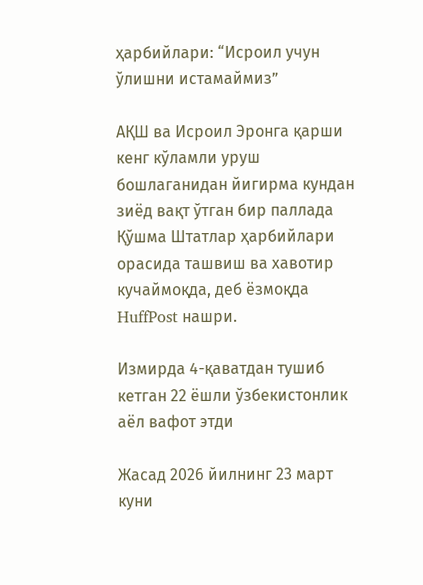ҳарбийлари: “Исроил учун ўлишни истамаймиз”

АҚШ ва Исроил Эронга қарши кенг кўламли уруш бошлаганидан йигирма кундан зиёд вақт ўтган бир паллада Қўшма Штатлар ҳарбийлари орасида ташвиш ва хавотир кучаймоқда, деб ёзмоқда HuffPost нашри.

Измирда 4-қаватдан тушиб кетган 22 ёшли ўзбекистонлик аёл вафот этди

Жасад 2026 йилнинг 23 март куни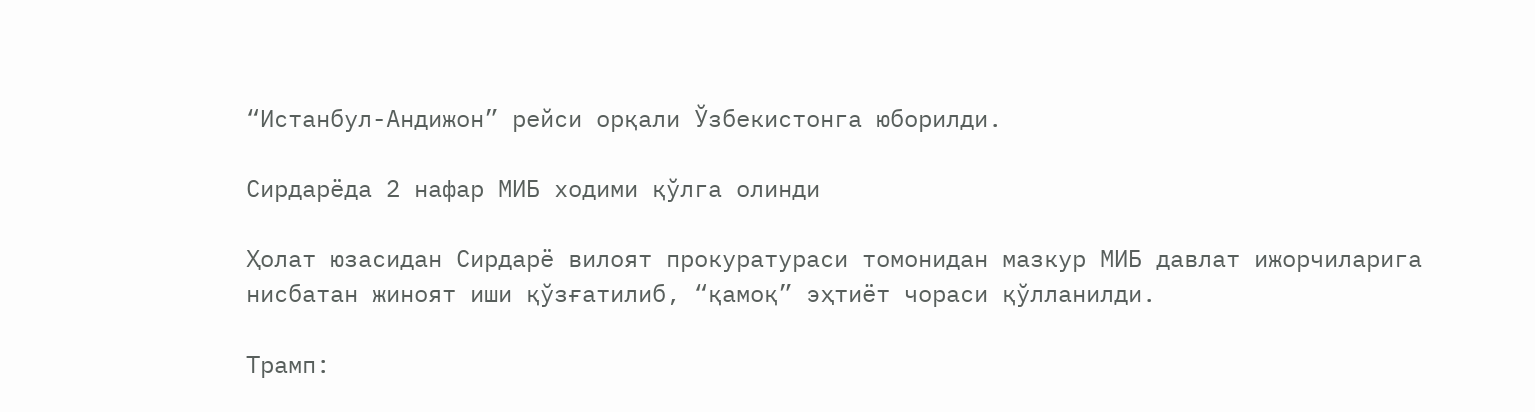“Истанбул-Андижон” рейси орқали Ўзбекистонга юборилди.

Сирдарёда 2 нафар МИБ ходими қўлга олинди

Ҳолат юзасидан Сирдарё вилоят прокуратураси томонидан мазкур МИБ давлат ижорчиларига нисбатан жиноят иши қўзғатилиб, “қамоқ” эҳтиёт чораси қўлланилди.

Трамп: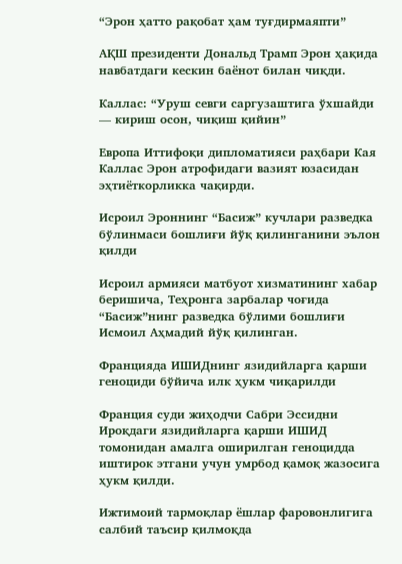“Эрон ҳатто рақобат ҳам туғдирмаяпти”

АҚШ президенти Дональд Трамп Эрон ҳақида навбатдаги кескин баёнот билан чиқди.

Каллас: “Уруш севги саргузаштига ўхшайди — кириш осон, чиқиш қийин”

Европа Иттифоқи дипломатияси раҳбари Кая Каллас Эрон атрофидаги вазият юзасидан эҳтиёткорликка чақирди.

Исроил Эроннинг “Басиж” кучлари разведка бўлинмаси бошлиғи йўқ қилинганини эълон қилди

Исроил армияси матбуот хизматининг хабар беришича, Теҳронга зарбалар чоғида “Басиж”нинг разведка бўлими бошлиғи Исмоил Аҳмадий йўқ қилинган.

Францияда ИШИДнинг язидийларга қарши геноциди бўйича илк ҳукм чиқарилди

Франция суди жиҳодчи Сабри Эссидни Ироқдаги язидийларга қарши ИШИД томонидан амалга оширилган геноцидда иштирок этгани учун умрбод қамоқ жазосига ҳукм қилди.

Ижтимоий тармоқлар ёшлар фаровонлигига салбий таъсир қилмоқда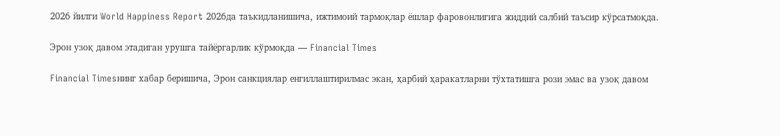2026 йилги World Happiness Report 2026да таъкидланишича, ижтимоий тармоқлар ёшлар фаровонлигига жиддий салбий таъсир кўрсатмоқда.

Эрон узоқ давом этадиган урушга тайёргарлик кўрмоқда — Financial Times

Financial Timesнинг хабар беришича, Эрон санкциялар енгиллаштирилмас экан, ҳарбий ҳаракатларни тўхтатишга рози эмас ва узоқ давом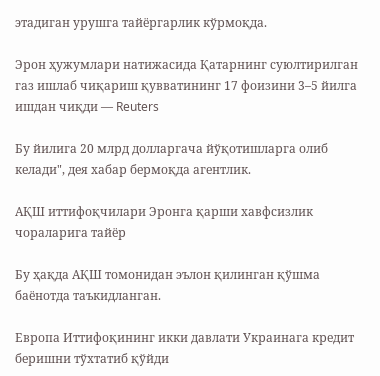этадиган урушга тайёргарлик кўрмоқда.

Эрон ҳужумлари натижасида Қатарнинг суюлтирилган газ ишлаб чиқариш қувватининг 17 фоизини 3–5 йилга ишдан чиқди — Reuters

Бу йилига 20 млрд долларгача йўқотишларга олиб келади", дея хабар бермоқда агентлик.

АҚШ иттифоқчилари Эронга қарши хавфсизлик чораларига тайёр

Бу ҳақда АҚШ томонидан эълон қилинган қўшма баёнотда таъкидланган.

Европа Иттифоқининг икки давлати Украинага кредит беришни тўхтатиб қўйди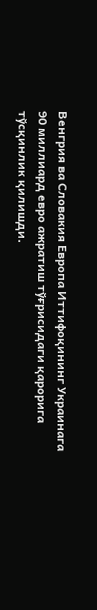Венгрия ва Словакия Европа Иттифоқининг Украинага 90 миллиард евро ажратиш тўғрисидаги қарорига тўсқинлик қилишди.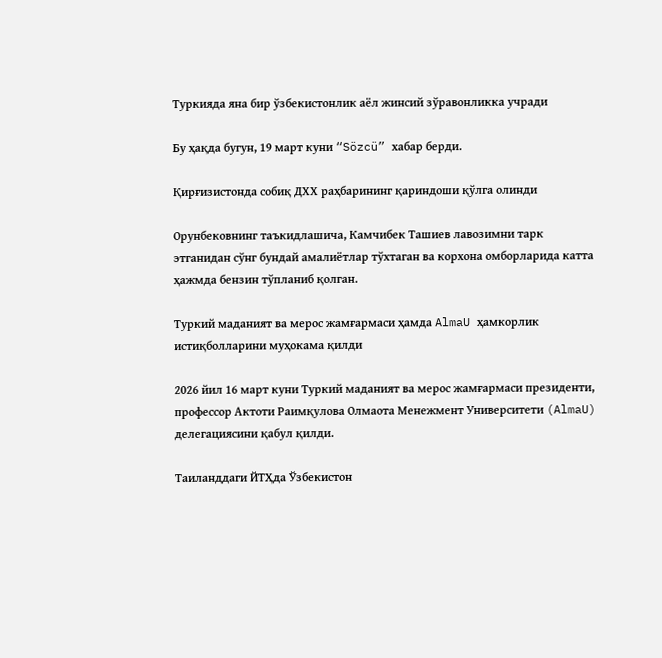Туркияда яна бир ўзбекистонлик аёл жинсий зўравонликка учради

Бу ҳақда бугун, 19 март куни “Sözcü” хабар берди.

Қирғизистонда собиқ ДХХ раҳбарининг қариндоши қўлга олинди

Орунбековнинг таъкидлашича, Камчибек Ташиев лавозимни тарк этганидан сўнг бундай амалиётлар тўхтаган ва корхона омборларида катта ҳажмда бензин тўпланиб қолган.

Туркий маданият ва мерос жамғармаси ҳамда AlmaU ҳамкорлик истиқболларини муҳокама қилди

2026 йил 16 март куни Туркий маданият ва мерос жамғармаси президенти, профессор Актоти Раимқулова Олмаота Менежмент Университети (AlmaU) делегациясини қабул қилди.

Таиланддаги ЙТҲда Ўзбекистон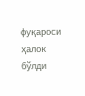фуқароси ҳалок бўлди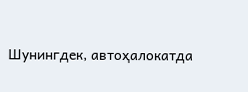Шунингдек, автоҳалокатда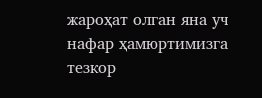жароҳат олган яна уч нафар ҳамюртимизга тезкор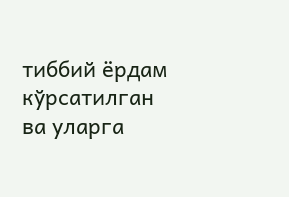тиббий ёрдам кўрсатилган ва уларга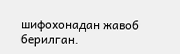шифохонадан жавоб берилган.